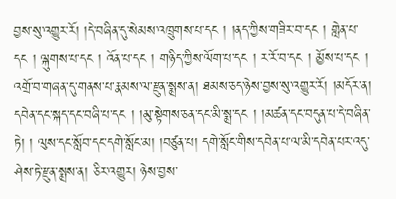བྱས་སུ་འགྱུར་རོ། །དེ་བཞིན་དུ་སེམས་འཁྲུགས་པ་དང ། །ནད་ཀྱིས་གཟིར་བ་དང ། གླེན་པ་དང ། ལྐུགས་པ་དང ། འོན་པ་དང ། གཉིད་ཀྱིས་ལོག་པ་དང ། ར་རོ་བ་དང ། མྱོས་པ་དང ། འགྲོ་བ་གཞན་དུ་གནས་པ་རྣམས་ལ་རྫུན་སྨྲས་ན། ཐམས་ཅད་ཉེས་བྱས་སུ་འགྱུར་རོ། །མདོར་ན། དབེན་དང་སྐད་དང་བཞི་པ་དང ། །མུ་སྟེགས་ཅན་དང་མི་སྨྲ་དང ། །མཚན་དང་བདུན་པ་དེ་བཞིན་ཏེ། ། ལུས་དང་སློབ་དང་དགེ་སློང་མ། །བཙུན་པ། དགེ་སློང་གིས་དབེན་པ་ལ་མི་དབེན་པར་འདུ་ཤེས་ཏེ་རྫུན་སྨྲས་ན། ཅིར་འགྱུར། ཉེས་བྱས་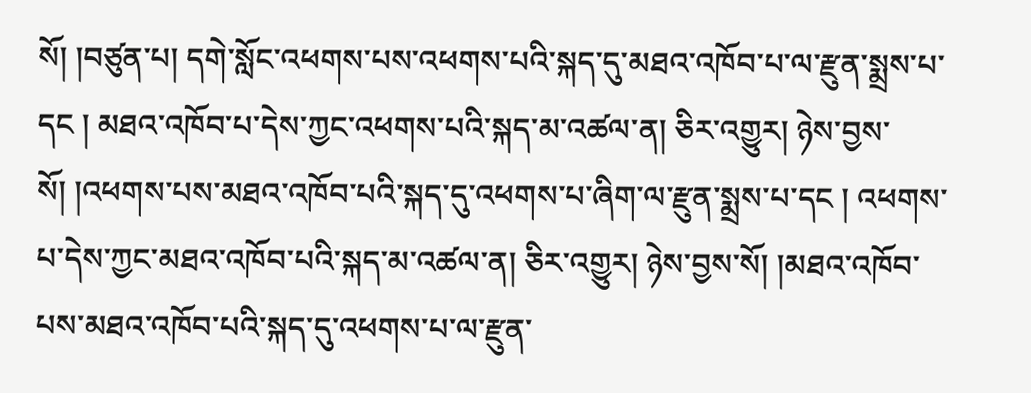སོ། །བཙུན་པ། དགེ་སློང་འཕགས་པས་འཕགས་པའི་སྐད་དུ་མཐའ་འཁོབ་པ་ལ་རྫུན་སྨྲས་པ་དང ། མཐའ་འཁོབ་པ་དེས་ཀྱང་འཕགས་པའི་སྐད་མ་འཚལ་ན། ཅིར་འགྱུར། ཉེས་བྱས་སོ། །འཕགས་པས་མཐའ་འཁོབ་པའི་སྐད་དུ་འཕགས་པ་ཞིག་ལ་རྫུན་སྨྲས་པ་དང ། འཕགས་པ་དེས་ཀྱང་མཐའ་འཁོབ་པའི་སྐད་མ་འཚལ་ན། ཅིར་འགྱུར། ཉེས་བྱས་སོ། །མཐའ་འཁོབ་པས་མཐའ་འཁོབ་པའི་སྐད་དུ་འཕགས་པ་ལ་རྫུན་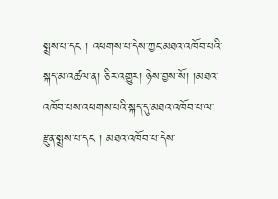སྨྲས་པ་དང ། འཕགས་པ་དེས་ཀྱང་མཐའ་འཁོབ་པའི་སྐད་མ་འཚལ་ན། ཅིར་འགྱུར། ཉེས་བྱས་སོ། །མཐའ་འཁོབ་པས་འཕགས་པའི་སྐད་དུ་མཐའ་འཁོབ་པ་ལ་རྫུན་སྨྲས་པ་དང ། མཐའ་འཁོབ་པ་དེས་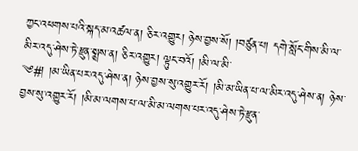ཀྱང་འཕགས་པའི་སྐད་མ་འཚལ་ན། ཅིར་འགྱུར། ཉེས་བྱས་སོ། །བཙུན་པ། དགེ་སློང་གིས་མི་ལ་མིར་འདུ་ཤེས་ཏེ་རྫུན་སྨྲས་ན། ཅིར་འགྱུར། ལྟུང་བའོ། །མི་ལ་མི་
༄#། །མ་ཡིན་པར་འདུ་ཤེས་ན། ཉེས་བྱས་སུ་འགྱུར་རོ། །མི་མ་ཡིན་པ་ལ་མིར་འདུ་ཤེས་ན། ཉེས་བྱས་སུ་འགྱུར་རོ། །མི་མ་ལགས་པ་ལ་མི་མ་ལགས་པར་འདུ་ཤེས་ཏེ་རྫུན་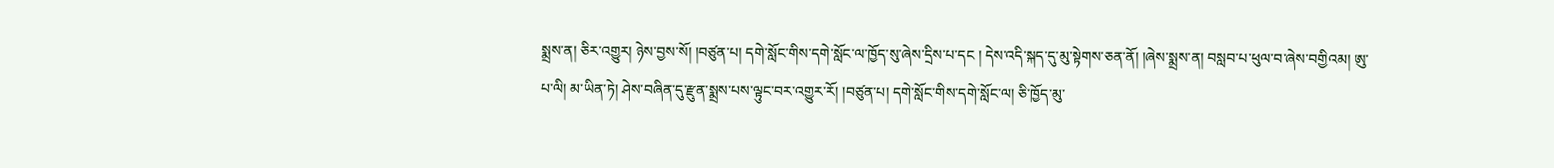སྨྲས་ན། ཅིར་འགྱུར། ཉེས་བྱས་སོ། །བཙུན་པ། དགེ་སློང་གིས་དགེ་སློང་ལ་ཁྱོད་སུ་ཞེས་དྲིས་པ་དང ། དེས་འདི་སྐད་དུ་མུ་སྟེགས་ཅན་ནོ། །ཞེས་སྨྲས་ན། བསླབ་པ་ཕུལ་བ་ཞེས་བགྱིའམ། ཨུ་པ་ལི། མ་ཡིན་ཏེ། ཤེས་བཞིན་དུ་རྫུན་སྨྲས་པས་ལྟུང་བར་འགྱུར་རོ། །བཙུན་པ། དགེ་སློང་གིས་དགེ་སློང་ལ། ཅི་ཁྱོད་མུ་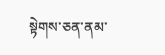སྟེགས་ཅན་ནམ་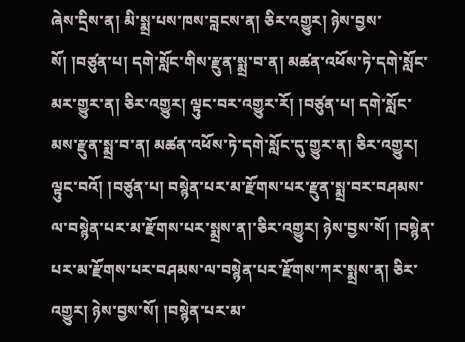ཞེས་དྲིས་ན། མི་སྨྲ་པས་ཁས་བླངས་ན། ཅིར་འགྱུར། ཉེས་བྱས་སོ། །བཙུན་པ། དགེ་སློང་གིས་རྫུན་སྨྲ་བ་ན། མཚན་འཕོས་ཏེ་དགེ་སློང་མར་གྱུར་ན། ཅིར་འགྱུར། ལྟུང་བར་འགྱུར་རོ། །བཙུན་པ། དགེ་སློང་མས་རྫུན་སྨྲ་བ་ན། མཚན་འཕོས་ཏེ་དགེ་སློང་དུ་གྱུར་ན། ཅིར་འགྱུར། ལྟུང་བའོ། །བཙུན་པ། བསྙེན་པར་མ་རྫོགས་པར་རྫུན་སྨྲ་བར་བཤམས་ལ་བསྙེན་པར་མ་རྫོགས་པར་སྨྲས་ན།་ཅིར་འགྱུར། ཉེས་བྱས་སོ། །བསྙེན་པར་མ་རྫོགས་པར་བཤམས་ལ་བསྙེན་པར་རྫོགས་ཀར་སྨྲས་ན། ཅིར་འགྱུར། ཉེས་བྱས་སོ། །བསྙེན་པར་མ་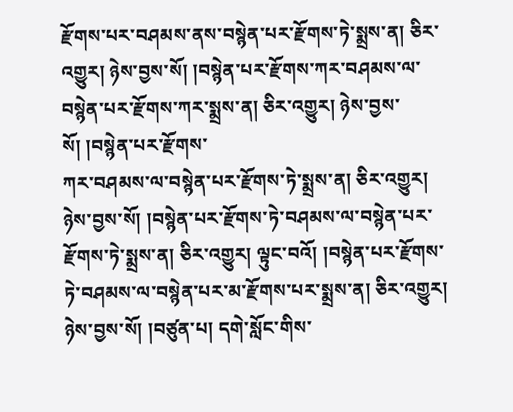རྫོགས་པར་བཤམས་ནས་བསྙེན་པར་རྫོགས་ཏེ་སྨྲས་ན། ཅིར་འགྱུར། ཉེས་བྱས་སོ། །བསྙེན་པར་རྫོགས་ཀར་བཤམས་ལ་བསྙེན་པར་རྫོགས་ཀར་སྨྲས་ན། ཅིར་འགྱུར། ཉེས་བྱས་སོ། །བསྙེན་པར་རྫོགས་
ཀར་བཤམས་ལ་བསྙེན་པར་རྫོགས་ཏེ་སྨྲས་ན། ཅིར་འགྱུར། ཉེས་བྱས་སོ། །བསྙེན་པར་རྫོགས་ཏེ་བཤམས་ལ་བསྙེན་པར་རྫོགས་ཏེ་སྨྲས་ན། ཅིར་འགྱུར། ལྟུང་བའོ། །བསྙེན་པར་རྫོགས་ཏེ་བཤམས་ལ་བསྙེན་པར་མ་རྫོགས་པར་སྨྲས་ན། ཅིར་འགྱུར། ཉེས་བྱས་སོ། །བཙུན་པ། དགེ་སློང་གིས་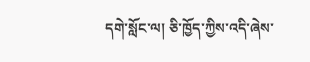དགེ་སློང་ལ། ཅི་ཁྱོད་ཀྱིས་འདི་ཞེས་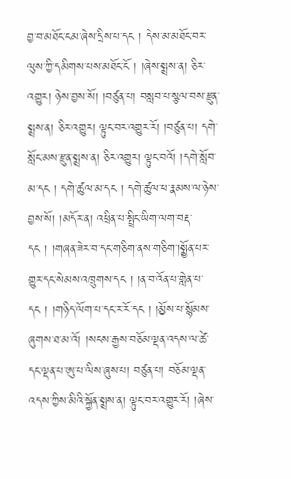བྱ་བ་མཐོང་ངམ་ཞེས་དྲིས་པ་དང ། དེས་མ་མཐོང་བར་ལུས་ཀྱི་དམིགས་པས་མཐོང་ངོ ། །ཞེས་སྨྲས་ན། ཅིར་འགྱུར། ཉེས་བྱས་སོ། །བཙུན་པ། བསླབ་པ་སྩལ་བས་རྫུན་སྨྲས་ན། ཅིར་འགྱུར། ལྟུང་བར་འགྱུར་རོ། །བཙུན་པ། དགེ་སློང་མས་རྫུན་སྨྲས་ན། ཅིར་འགྱུར། ལྟུང་བའོ། །དགེ་སློབ་མ་དང ། དགེ་ཚུལ་མ་དང ། དགེ་ཚུལ་ཕ་རྣམས་ལ་ཉེས་བྱས་སོ། །མདོར་ན། འཕྲིན་པ་སྤྲིང་ཡིག་ལག་བརྡ་དང ། །གཞན་ཟེར་བ་དང་གཅིག་ནས་གཅིག་།སྨྱོན་པར་གྱུར་དང་སེམས་འཁྲུགས་དང ། །ན་བ་འོན་པ་གླེན་པ་དང ། །གཉིད་ལོག་པ་དང་ར་རོ་དང ། །མྱོས་པ་སྙོམས་ཞུགས་ཐ་མ་འོ། །སངས་རྒྱས་བཅོམ་ལྡན་འདས་ལ་ཚེ་དང་ལྡན་པ་ཨུ་པ་ལིས་ཞུས་པ། བཙུན་པ། བཅོམ་ལྡན་འདས་ཀྱིས་མིའི་སྐྱོན་སྨྲས་ན། ལྟུང་བར་འགྱུར་རོ། །ཞེས་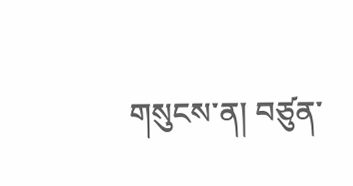གསུངས་ན། བཙུན་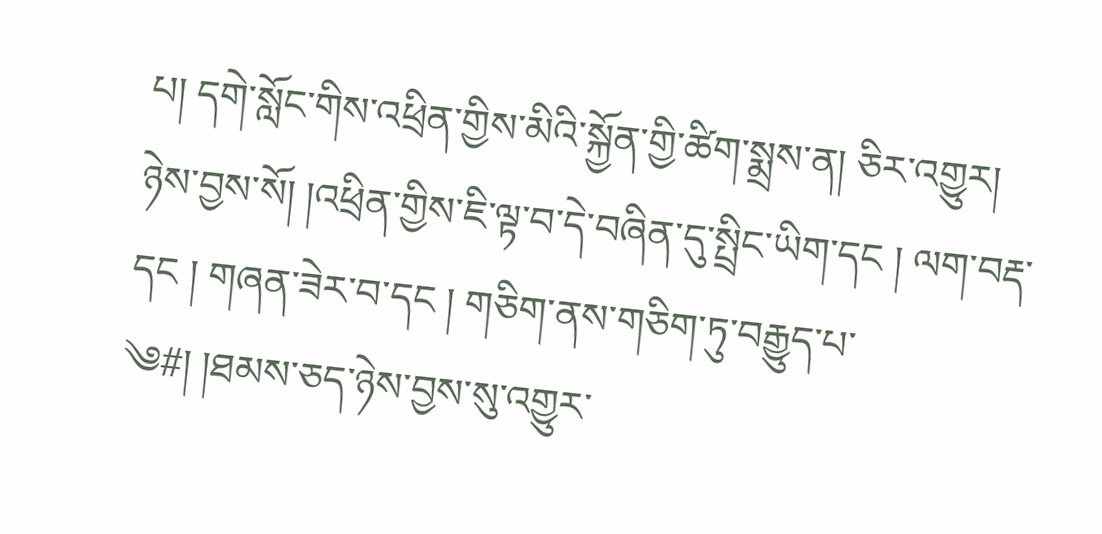པ། དགེ་སློང་གིས་འཕྲིན་གྱིས་མིའི་སྐྱོན་གྱི་ཚིག་སྨྲས་ན། ཅིར་འགྱུར། ཉེས་བྱས་སོ། །འཕྲིན་གྱིས་ཇི་ལྟ་བ་དེ་བཞིན་དུ་སྤྲིང་ཡིག་དང ། ལག་བརྡ་དང ། གཞན་ཟེར་བ་དང ། གཅིག་ནས་གཅིག་ཏུ་བརྒྱུད་པ་
༄#། །ཐམས་ཅད་ཉེས་བྱས་སུ་འགྱུར་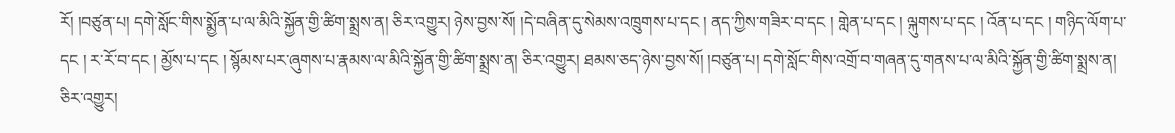རོ། །བཙུན་པ། དགེ་སློང་གིས་སྨྱོན་པ་ལ་མིའི་སྐྱོན་གྱི་ཚིག་སྨྲས་ན། ཅིར་འགྱུར། ཉེས་བྱས་སོ། །དེ་བཞིན་དུ་སེམས་འཁྲུགས་པ་དང ། ནད་ཀྱིས་གཟིར་བ་དང ། གླེན་པ་དང ། ལྐུགས་པ་དང ། འོན་པ་དང ། གཉིད་ལོག་པ་དང ། ར་རོ་བ་དང ། མྱོས་པ་དང ། སྙོམས་པར་ཞུགས་པ་རྣམས་ལ་མིའི་སྐྱོན་གྱི་ཚིག་སྨྲས་ན། ཅིར་འགྱུར། ཐམས་ཅད་ཉེས་བྱས་སོ། །བཙུན་པ། དགེ་སློང་གིས་འགྲོ་བ་གཞན་དུ་གནས་པ་ལ་མིའི་སྐྱོན་གྱི་ཚིག་སྨྲས་ན། ཅིར་འགྱུར།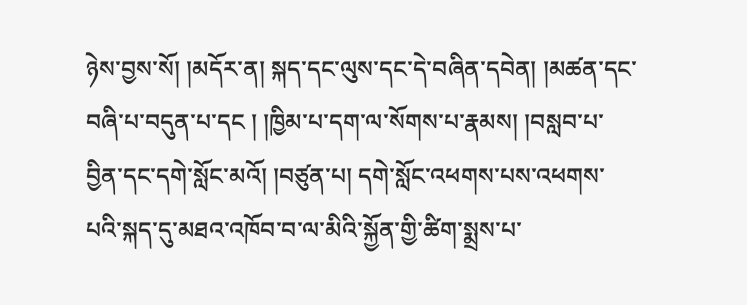ཉེས་བྱས་སོ། །མདོར་ན། སྐད་དང་ལུས་དང་དེ་བཞིན་དབེན། །མཚན་དང་བཞི་པ་བདུན་པ་དང ། །ཁྱིམ་པ་དག་ལ་སོགས་པ་རྣམས། །བསླབ་པ་བྱིན་དང་དགེ་སློང་མའོ། །བཙུན་པ། དགེ་སློང་འཕགས་པས་འཕགས་པའི་སྐད་དུ་མཐའ་འཁོབ་བ་ལ་མིའི་སྐྱོན་གྱི་ཚིག་སྨྲས་པ་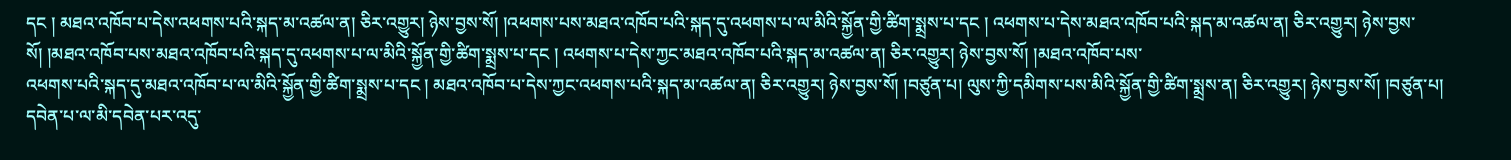དང ། མཐའ་འཁོབ་པ་དེས་འཕགས་པའི་སྐད་མ་འཚལ་ན། ཅིར་འགྱུར། ཉེས་བྱས་སོ། །འཕགས་པས་མཐའ་འཁོབ་པའི་སྐད་དུ་འཕགས་པ་ལ་མིའི་སྐྱོན་གྱི་ཚིག་སྨྲས་པ་དང ། འཕགས་པ་དེས་མཐའ་འཁོབ་པའི་སྐད་མ་འཚལ་ན། ཅིར་འགྱུར། ཉེས་བྱས་སོ། །མཐའ་འཁོབ་པས་མཐའ་འཁོབ་པའི་སྐད་དུ་འཕགས་པ་ལ་མིའི་སྐྱོན་གྱི་ཚིག་སྨྲས་པ་དང ། འཕགས་པ་དེས་ཀྱང་མཐའ་འཁོབ་པའི་སྐད་མ་འཚལ་ན། ཅིར་འགྱུར། ཉེས་བྱས་སོ། །མཐའ་འཁོབ་པས་
འཕགས་པའི་སྐད་དུ་མཐའ་འཁོབ་པ་ལ་མིའི་སྐྱོན་གྱི་ཚིག་སྨྲས་པ་དང ། མཐའ་འཁོབ་པ་དེས་ཀྱང་འཕགས་པའི་སྐད་མ་འཚལ་ན། ཅིར་འགྱུར། ཉེས་བྱས་སོ། །བཙུན་པ། ལུས་ཀྱི་དམིགས་པས་མིའི་སྐྱོན་གྱི་ཚིག་སྨྲས་ན། ཅིར་འགྱུར། ཉེས་བྱས་སོ། །བཙུན་པ། དབེན་པ་ལ་མི་དབེན་པར་འདུ་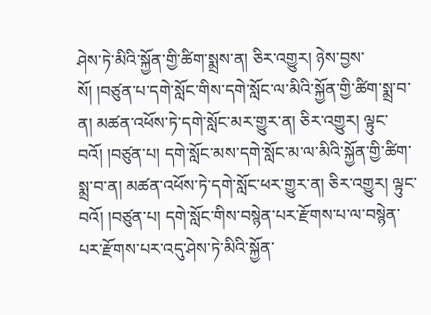ཤེས་ཏེ་མིའི་སྐྱོན་གྱི་ཚིག་སྨྲས་ན། ཅིར་འགྱུར། ཉེས་བྱས་སོ། །བཙུན་པ་དགེ་སློང་གིས་དགེ་སློང་ལ་མིའི་སྐྱོན་གྱི་ཚིག་སྨྲ་བ་ན། མཚན་འཕོས་ཏེ་དགེ་སློང་མར་གྱུར་ན། ཅིར་འགྱུར། ལྟུང་བའོ། །བཙུན་པ། དགེ་སློང་མས་དགེ་སློང་མ་ལ་མིའི་སྐྱོན་གྱི་ཚིག་སྨྲ་བ་ན། མཚན་འཕོས་ཏེ་དགེ་སློང་ཕར་གྱུར་ན། ཅིར་འགྱུར། ལྟུང་བའོ། །བཙུན་པ། དགེ་སློང་གིས་བསྙེན་པར་རྫོགས་པ་ལ་བསྙེན་པར་རྫོགས་པར་འདུ་ཤེས་ཏེ་མིའི་སྐྱོན་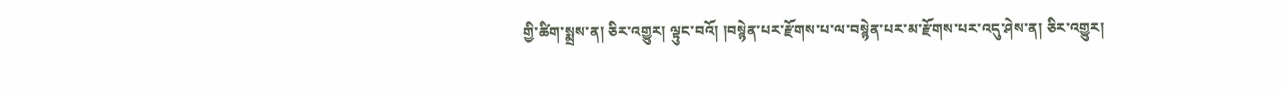གྱི་ཚིག་སྨྲས་ན། ཅིར་འགྱུར། ལྟུང་བའོ། །བསྙེན་པར་རྫོགས་པ་ལ་བསྙེན་པར་མ་རྫོགས་པར་འདུ་ཤེས་ན། ཅིར་འགྱུར།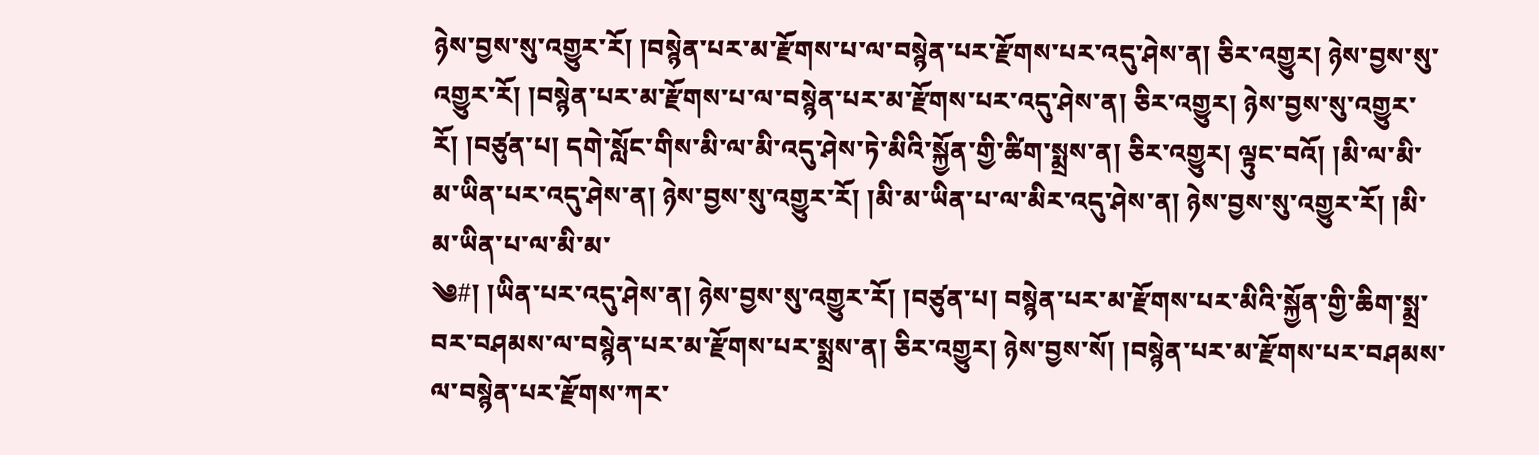ཉེས་བྱས་སུ་འགྱུར་རོ། །བསྙེན་པར་མ་རྫོགས་པ་ལ་བསྙེན་པར་རྫོགས་པར་འདུ་ཤེས་ན། ཅིར་འགྱུར། ཉེས་བྱས་སུ་འགྱུར་རོ། །བསྙེན་པར་མ་རྫོགས་པ་ལ་བསྙེན་པར་མ་རྫོགས་པར་འདུ་ཤེས་ན། ཅིར་འགྱུར། ཉེས་བྱས་སུ་འགྱུར་རོ། །བཙུན་པ། དགེ་སློང་གིས་མི་ལ་མི་འདུ་ཤེས་ཏེ་མིའི་སྐྱོན་གྱི་ཚིག་སྨྲས་ན། ཅིར་འགྱུར། ལྟུང་བའོ། །མི་ལ་མི་མ་ཡིན་པར་འདུ་ཤེས་ན། ཉེས་བྱས་སུ་འགྱུར་རོ། །མི་མ་ཡིན་པ་ལ་མིར་འདུ་ཤེས་ན། ཉེས་བྱས་སུ་འགྱུར་རོ། །མི་མ་ཡིན་པ་ལ་མི་མ་
༄#། །ཡིན་པར་འདུ་ཤེས་ན། ཉེས་བྱས་སུ་འགྱུར་རོ། །བཙུན་པ། བསྙེན་པར་མ་རྫོགས་པར་མིའི་སྐྱོན་གྱི་ཆིག་སྨྲ་བར་བཤམས་ལ་བསྙེན་པར་མ་རྫོགས་པར་སྨྲས་ན། ཅིར་འགྱུར། ཉེས་བྱས་སོ། །བསྙེན་པར་མ་རྫོགས་པར་བཤམས་ལ་བསྙེན་པར་རྫོགས་ཀར་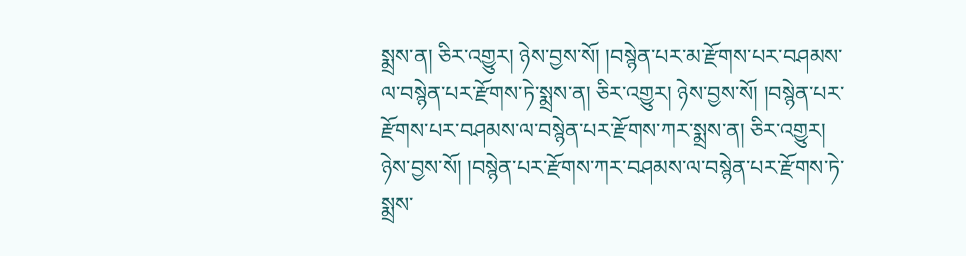སྨྲས་ན། ཅིར་འགྱུར། ཉེས་བྱས་སོ། །བསྙེན་པར་མ་རྫོགས་པར་བཤམས་ལ་བསྙེན་པར་རྫོགས་ཏེ་སྨྲས་ན། ཅིར་འགྱུར། ཉེས་བྱས་སོ། །བསྙེན་པར་རྫོགས་པར་བཤམས་ལ་བསྙེན་པར་རྫོགས་ཀར་སྨྲས་ན། ཅིར་འགྱུར། ཉེས་བྱས་སོ། །བསྙེན་པར་རྫོགས་ཀར་བཤམས་ལ་བསྙེན་པར་རྫོགས་ཏེ་སྨྲས་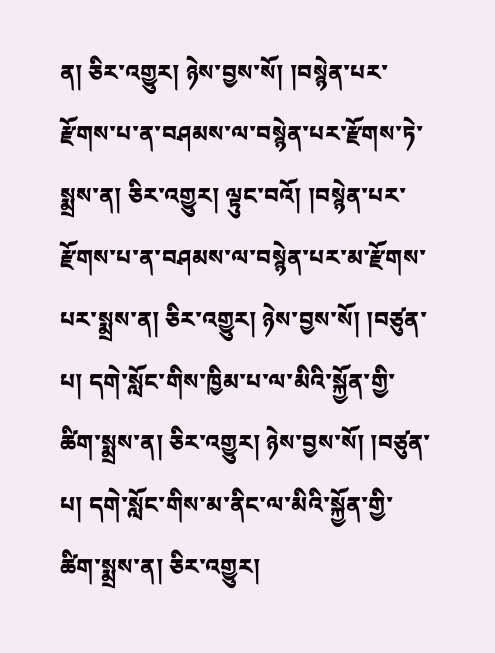ན། ཅིར་འགྱུར། ཉེས་བྱས་སོ། །བསྙེན་པར་རྫོགས་པ་ན་བཤམས་ལ་བསྙེན་པར་རྫོགས་ཏེ་སྨྲས་ན། ཅིར་འགྱུར། ལྟུང་བའོ། །བསྙེན་པར་རྫོགས་པ་ན་བཤམས་ལ་བསྙེན་པར་མ་རྫོགས་པར་སྨྲས་ན། ཅིར་འགྱུར། ཉེས་བྱས་སོ། །བཙུན་པ། དགེ་སློང་གིས་ཁྱིམ་པ་ལ་མིའི་སྐྱོན་གྱི་ཚིག་སྨྲས་ན། ཅིར་འགྱུར། ཉེས་བྱས་སོ། །བཙུན་པ། དགེ་སློང་གིས་མ་ནིང་ལ་མིའི་སྐྱོན་གྱི་ཚིག་སྨྲས་ན། ཅིར་འགྱུར།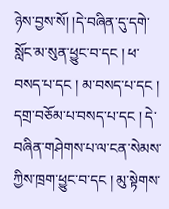ཉེས་བྱས་སོ། །དེ་བཞིན་དུ་དགེ་སློང་མ་སུན་ཕྱུང་བ་དང ། ཕ་བསད་པ་དང ། མ་བསད་པ་དང ། དགྲ་བཅོམ་པ་བསད་པ་དང ། དེ་བཞིན་གཤེགས་པ་ལ་ངན་སེམས་ཀྱིས་ཁྲག་ཕྱུང་བ་དང ། མུ་སྟེགས་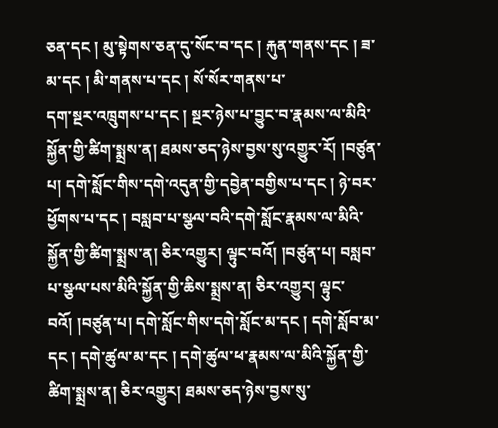ཅན་དང ། མུ་སྟེགས་ཅན་དུ་སོང་བ་དང ། རྐུན་གནས་དང ། ཟ་མ་དང ། མི་གནས་པ་དང ། སོ་སོར་གནས་པ་
དག་སྔར་འཁྲུགས་པ་དང ། སྔར་ཉེས་པ་བྱུང་བ་རྣམས་ལ་མིའི་སྐྱོན་གྱི་ཚིག་སྨྲས་ན། ཐམས་ཅད་ཉེས་བྱས་སུ་འགྱུར་རོ། །བཙུན་པ། དགེ་སློང་གིས་དགེ་འདུན་གྱི་དབྱེན་བགྱིས་པ་དང ། ཉེ་བར་ཕྱོགས་པ་དང ། བསླབ་པ་སྩལ་བའི་དགེ་སློང་རྣམས་ལ་མིའི་སྐྱོན་གྱི་ཚིག་སྨྲས་ན། ཅིར་འགྱུར། ལྟུང་བའོ། །བཙུན་པ། བསླབ་པ་སྩལ་པས་མིའི་སྐྱོན་གྱི་ཆིས་སྨྲས་ན། ཅིར་འགྱུར། ལྟུང་བའོ། །བཙུན་པ། དགེ་སློང་གིས་དགེ་སློང་མ་དང ། དགེ་སློབ་མ་དང ། དགེ་ཚུལ་མ་དང ། དགེ་ཚུལ་ཕ་རྣམས་ལ་མིའི་སྐྱོན་གྱི་ཚིག་སྨྲས་ན། ཅིར་འགྱུར། ཐམས་ཅད་ཉེས་བྱས་སུ་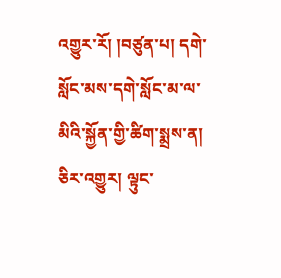འགྱུར་རོ། །བཙུན་པ། དགེ་སློང་མས་དགེ་སློང་མ་ལ་མིའི་སྐྱོན་གྱི་ཚིག་སྨྲས་ན། ཅིར་འགྱུར། ལྟུང་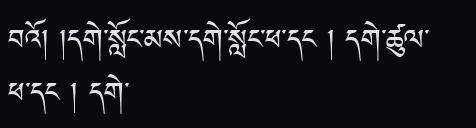བའོ། །དགེ་སློང་མས་དགེ་སློང་ཕ་དང ། དགེ་ཚུལ་ཕ་དང ། དགེ་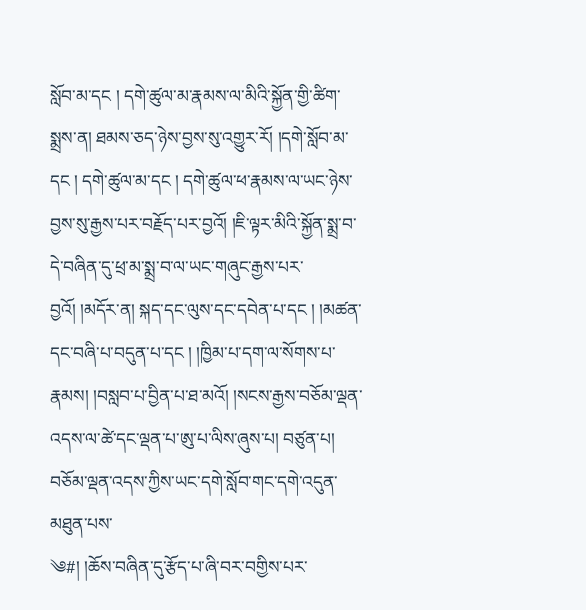སློབ་མ་དང ། དགེ་ཚུལ་མ་རྣམས་ལ་མིའི་སྐྱོན་གྱི་ཚིག་སྨྲས་ན། ཐམས་ཅད་ཉེས་བྱས་སུ་འགྱུར་རོ། །དགེ་སློབ་མ་དང ། དགེ་ཚུལ་མ་དང ། དགེ་ཚུལ་ཕ་རྣམས་ལ་ཡང་ཉེས་བྱས་སུ་རྒྱས་པར་བརྗོད་པར་བྱའོ། །ཇི་ལྟར་མིའི་སྐྱོན་སྨྲ་བ་དེ་བཞིན་དུ་ཕྲ་མ་སྨྲ་བ་ལ་ཡང་གཞུང་རྒྱས་པར་བྱའོ། །མདོར་ན། སྐད་དང་ལུས་དང་དབེན་པ་དང ། །མཚན་དང་བཞི་པ་བདུན་པ་དང ། །ཁྱིམ་པ་དག་ལ་སོགས་པ་རྣམས། །བསླབ་པ་བྱིན་པ་ཐ་མའོ། །སངས་རྒྱས་བཅོམ་ལྡན་འདས་ལ་ཚེ་དང་ལྡན་པ་ཨུ་པ་ལིས་ཞུས་པ། བཙུན་པ། བཅོམ་ལྡན་འདས་ཀྱིས་ཡང་དགེ་སློབ་གང་དགེ་འདུན་མཐུན་པས་
༄#། །ཆོས་བཞིན་དུ་རྩོད་པ་ཞི་བར་བགྱིས་པར་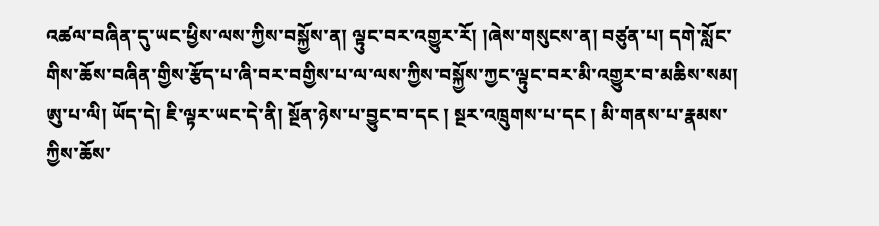འཚལ་བཞིན་དུ་ཡང་ཕྱིས་ལས་ཀྱིས་བསྐྱོས་ན། ལྟུང་བར་འགྱུར་རོ། །ཞེས་གསུངས་ན། བཙུན་པ། དགེ་སློང་གིས་ཆོས་བཞིན་གྱིས་རྩོད་པ་ཞི་བར་བགྱིས་པ་ལ་ལས་ཀྱིས་བསྐྱོས་ཀྱང་ལྟུང་བར་མི་འགྱུར་བ་མཆིས་སམ། ཨུ་པ་ལི། ཡོད་དེ། ཇི་ལྟར་ཡང་དེ་ནི། སྔོན་ཉེས་པ་བྱུང་བ་དང ། སྔར་འཁྲུགས་པ་དང ། མི་གནས་པ་རྣམས་ཀྱིས་ཆོས་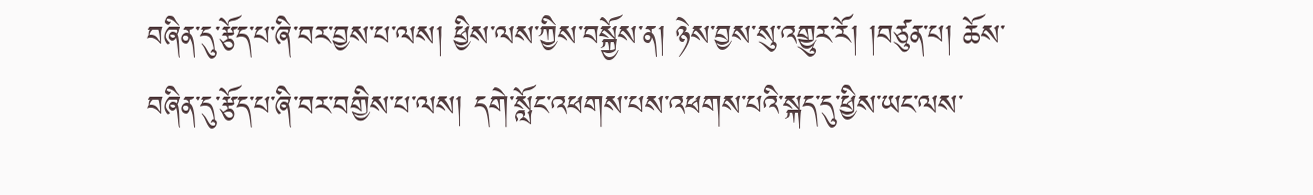བཞིན་དུ་རྩོད་པ་ཞི་བར་བྱས་པ་ལས། ཕྱིས་ལས་ཀྱིས་བསྐྱོས་ན། ཉེས་བྱས་སུ་འགྱུར་རོ། །བཙུན་པ། ཆོས་བཞིན་དུ་རྩོད་པ་ཞི་བར་བགྱིས་པ་ལས། དགེ་སློང་འཕགས་པས་འཕགས་པའི་སྐད་དུ་ཕྱིས་ཡང་ལས་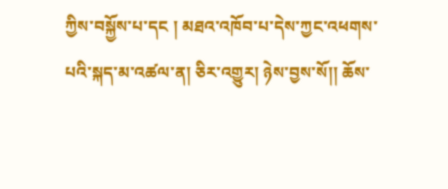ཀྱིས་བསྐྱོས་པ་དང ། མཐའ་འཁོབ་པ་དེས་ཀྱང་འཕགས་པའི་སྐད་མ་འཚལ་ན། ཅིར་འགྱུར། ཉེས་བྱས་སོ།། ཆོས་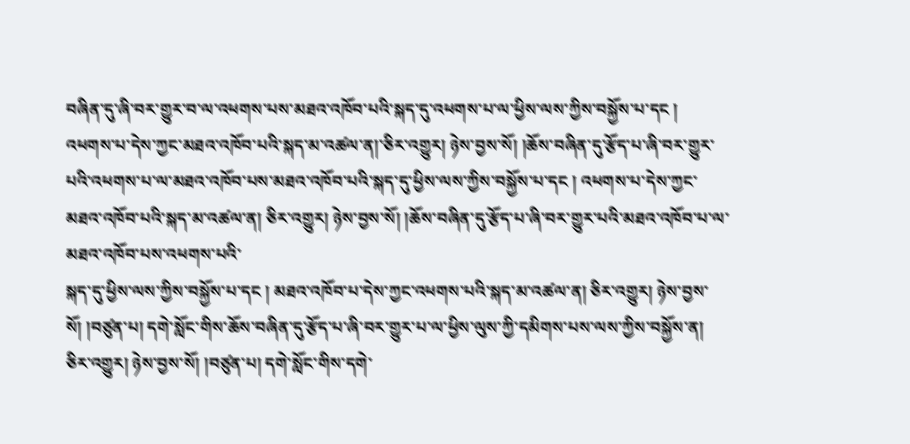བཞིན་དུ་ཞི་བར་གྱུར་བ་ལ་འཕགས་པས་མཐའ་འཁོབ་པའི་སྐད་དུ་འཕགས་པ་ལ་ཕྱིས་ལས་ཀྱིས་བསྐྱོས་པ་དང ། འཕགས་པ་དེས་ཀྱང་མཐའ་འཁོབ་པའི་སྐད་མ་འཚལ་ན།་ཅིར་འགྱུར། ཉེས་བྱས་སོ། །ཆོས་བཞིན་དུ་རྩོད་པ་ཞི་བར་གྱུར་པའི་འཕགས་པ་ལ་མཐའ་འཁོབ་པས་མཐའ་འཁོབ་པའི་སྐད་དུ་ཕྱིས་ལས་ཀྱིས་བསྐྱོས་པ་དང ། འཕགས་པ་དེས་ཀྱང་མཐའ་འཁོབ་པའི་སྐད་མ་འཚལ་ན། ཅིར་འགྱུར། ཉེས་བྱས་སོ། །ཆོས་བཞིན་དུ་རྩོད་པ་ཞི་བར་གྱུར་པའི་མཐའ་འཁོབ་པ་ལ་མཐའ་འཁོབ་པས་འཕགས་པའི་
སྐད་དུ་ཕྱིས་ལས་ཀྱིས་བསྐྱོས་པ་དང ། མཐའ་འཁོབ་པ་དེས་ཀྱང་འཕགས་པའི་སྐད་མ་འཚལ་ན། ཅིར་འགྱུར། ཉེས་བྱས་སོ། །བཙུན་པ། དགེ་སློང་གིས་ཆོས་བཞིན་དུ་རྩོད་པ་ཞི་བར་གྱུར་པ་ལ་ཕྱིས་ལུས་ཀྱི་དམིགས་པས་ལས་ཀྱིས་བསྐྱོས་ན། ཅིར་འགྱུར། ཉེས་བྱས་སོ། །བཙུན་པ། དགེ་སློང་གིས་དགེ་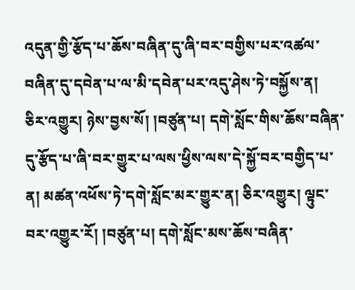འདུན་གྱི་རྩོད་པ་ཆོས་བཞིན་དུ་ཞི་བར་བགྱིས་པར་འཚལ་བཞིན་དུ་དབེན་པ་ལ་མི་དབེན་པར་འདུ་ཤེས་ཏེ་བསྐྱོས་ན། ཅིར་འགྱུར། ཉེས་བྱས་སོ། །བཙུན་པ། དགེ་སློང་གིས་ཆོས་བཞིན་དུ་རྩོད་པ་ཞི་བར་གྱུར་པ་ལས་ཕྱིས་ལས་དེ་སྐྱོ་བར་བགྱིད་པ་ན། མཚན་འཕོས་ཏེ་དགེ་སློང་མར་གྱུར་ན། ཅིར་འགྱུར། ལྟུང་བར་འགྱུར་རོ། །བཙུན་པ། དགེ་སློང་མས་ཆོས་བཞིན་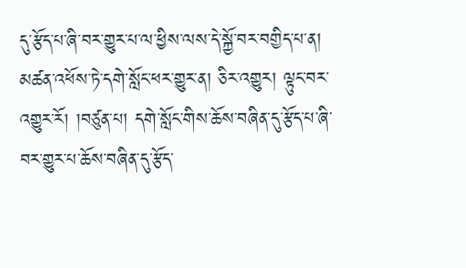དུ་རྩོད་པ་ཞི་བར་གྱུར་པ་ལ་ཕྱིས་ལས་དེ་སྐྱོ་བར་བགྱིད་པ་ན། མཚན་འཕོས་ཏེ་དགེ་སློང་ཕར་གྱུར་ན། ཅིར་འགྱུར། ལྟུང་བར་འགྱུར་རོ། །བཙུན་པ། དགེ་སློང་གིས་ཆོས་བཞིན་དུ་རྩོད་པ་ཞི་བར་གྱུར་པ་ཆོས་བཞིན་དུ་རྩོད་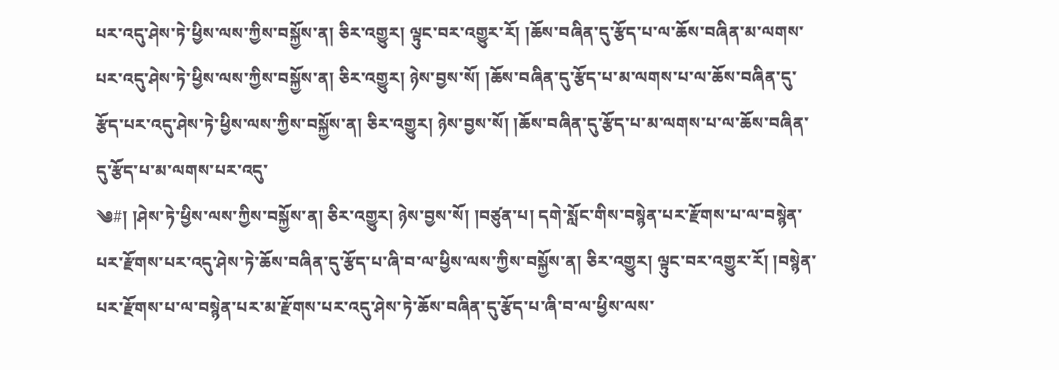པར་འདུ་ཤེས་ཏེ་ཕྱིས་ལས་ཀྱིས་བསྐྱོས་ན། ཅིར་འགྱུར། ལྟུང་བར་འགྱུར་རོ། །ཆོས་བཞིན་དུ་རྩོད་པ་ལ་ཆོས་བཞིན་མ་ལགས་པར་འདུ་ཤེས་ཏེ་ཕྱིས་ལས་ཀྱིས་བསྐྱོས་ན། ཅིར་འགྱུར། ཉེས་བྱས་སོ། །ཆོས་བཞིན་དུ་རྩོད་པ་མ་ལགས་པ་ལ་ཆོས་བཞིན་དུ་རྩོད་པར་འདུ་ཤེས་ཏེ་ཕྱིས་ལས་ཀྱིས་བསྐྱོས་ན། ཅིར་འགྱུར། ཉེས་བྱས་སོ། །ཆོས་བཞིན་དུ་རྩོད་པ་མ་ལགས་པ་ལ་ཆོས་བཞིན་དུ་རྩོད་པ་མ་ལགས་པར་འདུ་
༄#། །ཤེས་ཏེ་ཕྱིས་ལས་ཀྱིས་བསྐྱོས་ན། ཅིར་འགྱུར། ཉེས་བྱས་སོ། །བཙུན་པ། དགེ་སློང་གིས་བསྙེན་པར་རྫོགས་པ་ལ་བསྙེན་པར་རྫོགས་པར་འདུ་ཤེས་ཏེ་ཆོས་བཞིན་དུ་རྩོད་པ་ཞི་བ་ལ་ཕྱིས་ལས་ཀྱིས་བསྐྱོས་ན། ཅིར་འགྱུར། ལྟུང་བར་འགྱུར་རོ། །བསྙེན་པར་རྫོགས་པ་ལ་བསྙེན་པར་མ་རྫོགས་པར་འདུ་ཤེས་ཏེ་ཆོས་བཞིན་དུ་རྩོད་པ་ཞི་བ་ལ་ཕྱིས་ལས་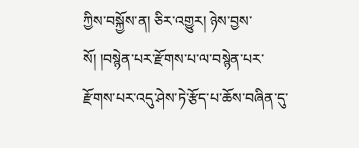ཀྱིས་བསྐྱོས་ན། ཅིར་འགྱུར། ཉེས་བྱས་སོ། །བསྙེན་པར་རྫོགས་པ་ལ་བསྙེན་པར་རྫོགས་པར་འདུ་ཤེས་ཏེ་རྩོད་པ་ཆོས་བཞིན་དུ་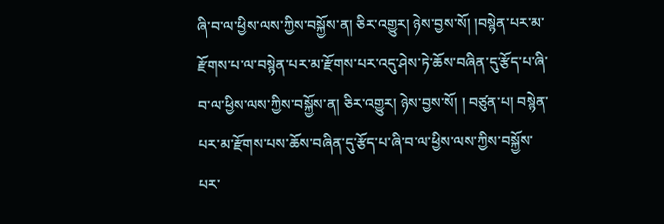ཞི་བ་ལ་ཕྱིས་ལས་ཀྱིས་བསྐྱོས་ན། ཅིར་འགྱུར། ཉེས་བྱས་སོ། །བསྙེན་པར་མ་རྫོགས་པ་ལ་བསྙེན་པར་མ་རྫོགས་པར་འདུ་ཤེས་ཏེ་ཆོས་བཞིན་དུ་རྩོད་པ་ཞི་བ་ལ་ཕྱིས་ལས་ཀྱིས་བསྐྱོས་ན། ཅིར་འགྱུར། ཉེས་བྱས་སོ། ། བཙུན་པ། བསྙེན་པར་མ་རྫོགས་པས་ཆོས་བཞིན་དུ་རྩོད་པ་ཞི་བ་ལ་ཕྱིས་ལས་ཀྱིས་བསྐྱོས་པར་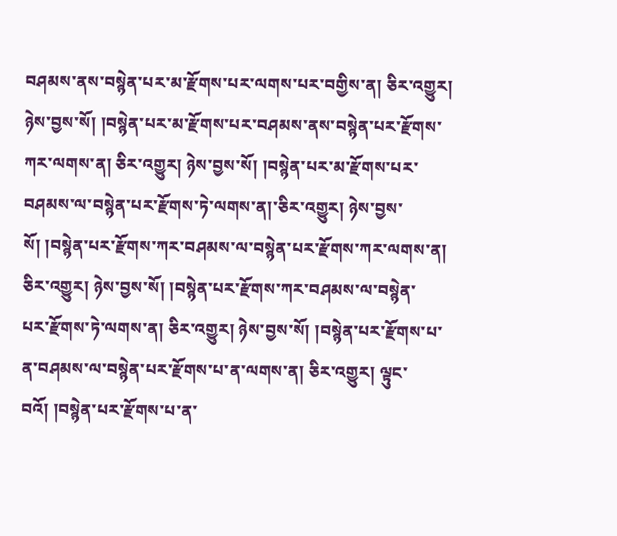བཤམས་ནས་བསྙེན་པར་མ་རྫོགས་པར་ལགས་པར་བགྱིས་ན། ཅིར་འགྱུར། ཉེས་བྱས་སོ། །བསྙེན་པར་མ་རྫོགས་པར་བཤམས་ནས་བསྙེན་པར་རྫོགས་ཀར་ལགས་ན། ཅིར་འགྱུར། ཉེས་བྱས་སོ། །བསྙེན་པར་མ་རྫོགས་པར་བཤམས་ལ་བསྙེན་པར་རྫོགས་ཏེ་ལགས་ན།་ཅིར་འགྱུར། ཉེས་བྱས་སོ། །བསྙེན་པར་རྫོགས་ཀར་བཤམས་ལ་བསྙེན་པར་རྫོགས་ཀར་ལགས་ན། ཅིར་འགྱུར། ཉེས་བྱས་སོ། །བསྙེན་པར་རྫོགས་ཀར་བཤམས་ལ་བསྙེན་
པར་རྫོགས་ཏེ་ལགས་ན། ཅིར་འགྱུར། ཉེས་བྱས་སོ། །བསྙེན་པར་རྫོགས་པ་ན་བཤམས་ལ་བསྙེན་པར་རྫོགས་པ་ན་ལགས་ན། ཅིར་འགྱུར། ལྟུང་བའོ། །བསྙེན་པར་རྫོགས་པ་ན་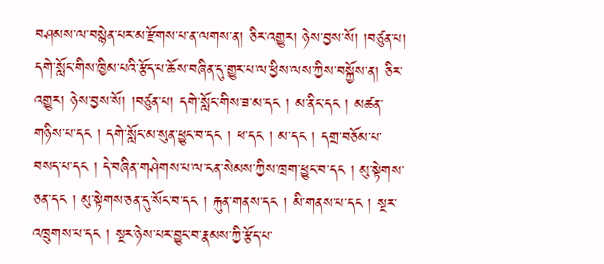བཤམས་ལ་བསྙེན་པར་མ་རྫོགས་པ་ན་ལགས་ན། ཅིར་འགྱུར། ཉེས་བྱས་སོ། །བཙུན་པ། དགེ་སློང་གིས་ཁྱིམ་པའི་རྩོད་པ་ཆོས་བཞིན་དུ་གྱུར་པ་ལ་ཕྱིས་ལས་ཀྱིས་བསྐྱོས་ན། ཅིར་འགྱུར། ཉེས་བྱས་སོ། །བཙུན་པ། དགེ་སློང་གིས་ཟ་མ་དང ། མ་ནིང་དང ། མཚན་གཉིས་པ་དང ། དགེ་སློང་མ་སུན་ཕྱུང་བ་དང ། ཕ་དང ། མ་དང ། དགྲ་བཅོམ་པ་བསད་པ་དང ། དེ་བཞིན་གཤེགས་པ་ལ་ངན་སེམས་ཀྱིས་ཁྲག་ཕྱུང་བ་དང ། མུ་སྟེགས་ཅན་དང ། མུ་སྟེགས་ཅན་དུ་སོང་བ་དང ། རྐུན་གནས་དང ། མི་གནས་པ་དང ། སྔར་འཁྲུགས་པ་དང ། སྔར་ཉེས་པར་བྱུང་བ་རྣམས་ཀྱི་རྩོད་པ་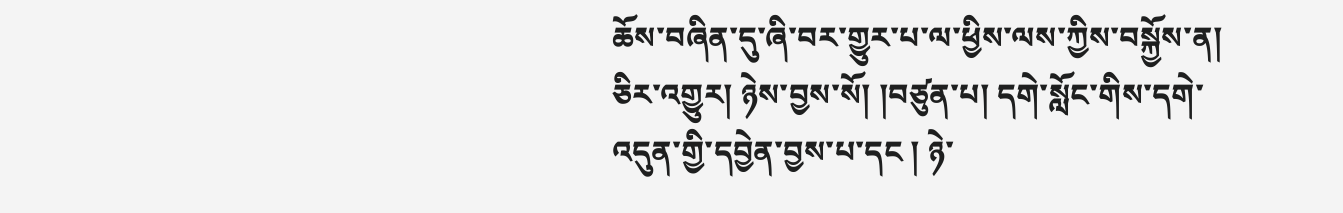ཆོས་བཞིན་དུ་ཞི་བར་གྱུར་པ་ལ་ཕྱིས་ལས་ཀྱིས་བསྐྱོས་ན། ཅིར་འགྱུར། ཉེས་བྱས་སོ། །བཙུན་པ། དགེ་སློང་གིས་དགེ་འདུན་གྱི་དབྱེན་བྱས་པ་དང ། ཉེ་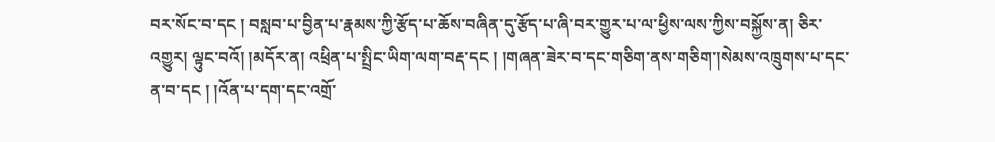བར་སོང་བ་དང ། བསླབ་པ་བྱིན་པ་རྣམས་ཀྱི་རྩོད་པ་ཆོས་བཞིན་དུ་རྩོད་པ་ཞི་བར་གྱུར་པ་ལ་ཕྱིས་ལས་ཀྱིས་བསྐྱོས་ན། ཅིར་འགྱུར། ལྟུང་བའོ། །མདོར་ན། འཕྲིན་པ་སྤྲིང་ཡིག་ལག་བརྡ་དང ། །གཞན་ཟེར་བ་དང་གཅིག་ནས་གཅིག་།སེམས་འཁྲུགས་པ་དང་ན་བ་དང ། །འོན་པ་དག་དང་འགྲོ་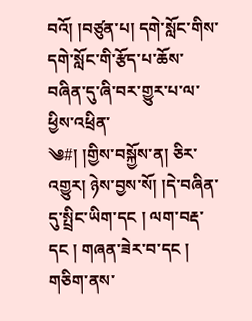བའོ། །བཙུན་པ། དགེ་སློང་གིས་དགེ་སློང་གི་རྩོད་པ་ཆོས་བཞིན་དུ་ཞི་བར་གྱུར་པ་ལ་ཕྱིས་འཕྲིན་
༄#། །གྱིས་བསྐྱོས་ན། ཅིར་འགྱུར། ཉེས་བྱས་སོ། །དེ་བཞིན་དུ་སྤྲིང་ཡིག་དང ། ལག་བརྡ་དང ། གཞན་ཟེར་བ་དང ། གཅིག་ནས་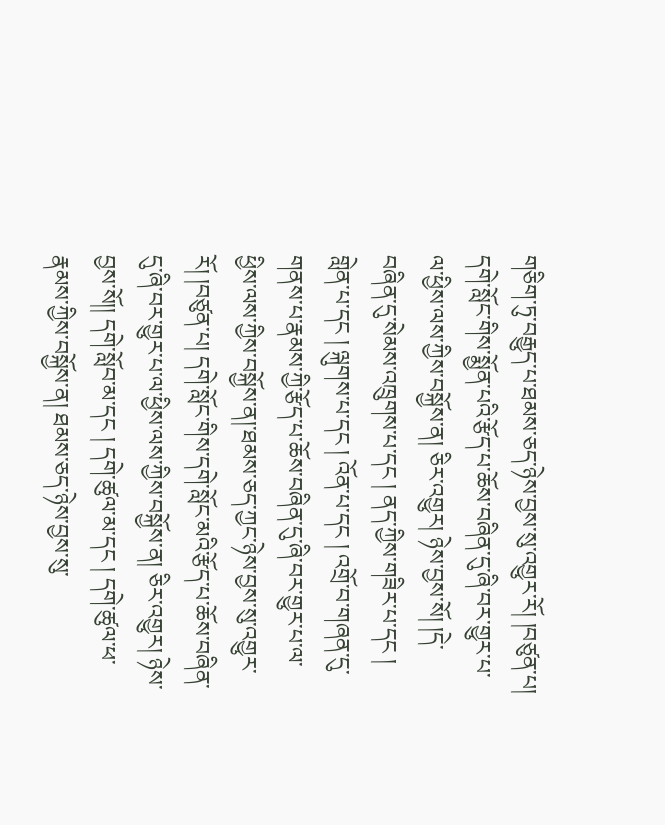གཅིག་ཏུ་བརྒྱུད་པ་ཐམས་ཅད་ཉེས་བྱས་སུ་འགྱུར་རོ། །བཙུན་པ། དགེ་སློང་གིས་སྨྱོན་པའི་རྩོད་པ་ཆོས་བཞིན་དུ་ཞི་བར་གྱུར་པ་ལ་ཕྱིས་ལས་ཀྱིས་བསྐྱོས་ན། ཅིར་འགྱུར། ཉེས་བྱས་སོ། །དེ་བཞིན་དུ་སེམས་འཁྲུགས་པ་དང ། ནད་ཀྱིས་གཟིར་པ་དང ། གླེན་པ་དང ། ལྐུགས་པ་དང ། འོན་པ་དང ། འགྲོ་བ་གཞན་དུ་གནས་པ་རྣམས་ཀྱི་རྩོད་པ་ཆོས་བཞིན་དུ་ཞི་བར་གྱུར་པ་ལ་ཕྱིས་ལས་ཀྱིས་བསྐྱོས་ན།་ཐམས་ཅད་ཀྱང་ཉེས་བྱས་སུ་འགྱུར་རོ། །བཙུན་པ། དགེ་སློང་གིས་དགེ་སློང་མའི་རྩོད་པ་ཆོས་བཞིན་དུ་ཞི་བར་གྱུར་པ་ལ་ཕྱིས་ལས་ཀྱིས་བསྐྱོས་ན། ཅིར་འགྱུར། ཉེས་བྱས་སོ།། དགེ་སློབ་མ་དང ། དགེ་ཚུལ་མ་དང ། དགེ་ཚུལ་ཕ་རྣམས་ཀྱིས་བསྐྱོས་ན། ཐམས་ཅད་ཉེས་བྱས་སུ་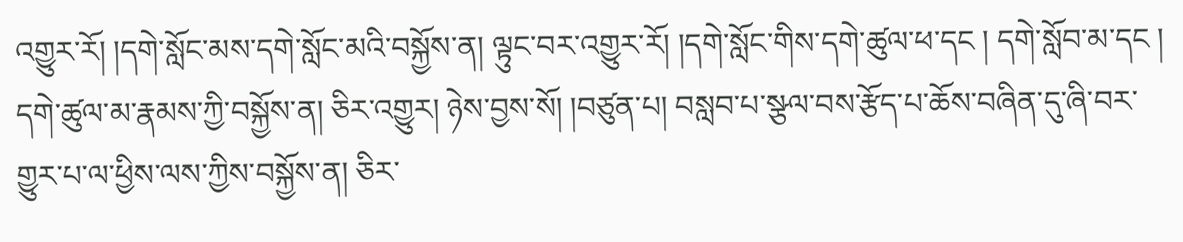འགྱུར་རོ། །དགེ་སློང་མས་དགེ་སློང་མའི་བསྐྱོས་ན། ལྟུང་བར་འགྱུར་རོ། །དགེ་སློང་གིས་དགེ་ཚུལ་ཕ་དང ། དགེ་སློབ་མ་དང ། དགེ་ཚུལ་མ་རྣམས་ཀྱི་བསྐྱོས་ན། ཅིར་འགྱུར། ཉེས་བྱས་སོ། །བཙུན་པ། བསླབ་པ་སྩལ་བས་རྩོད་པ་ཆོས་བཞིན་དུ་ཞི་བར་གྱུར་པ་ལ་ཕྱིས་ལས་ཀྱིས་བསྐྱོས་ན། ཅིར་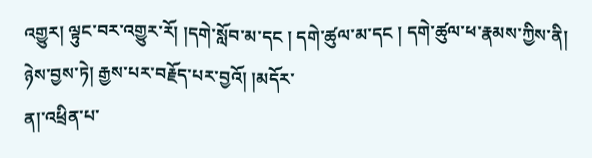འགྱུར། ལྟུང་བར་འགྱུར་རོ། །དགེ་སློབ་མ་དང ། དགེ་ཚུལ་མ་དང ། དགེ་ཚུལ་ཕ་རྣམས་ཀྱིས་ནི། ཉེས་བྱས་ཏེ། རྒྱས་པར་བརྗོད་པར་བྱའོ། །མདོར་
ན།་འཕྲིན་པ་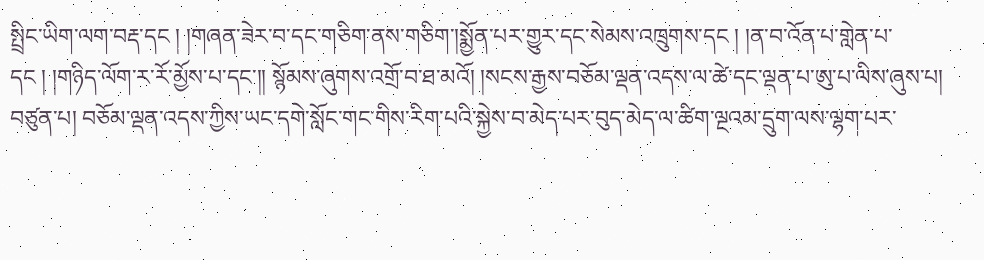སྤྲིང་ཡིག་ལག་བརྡ་དང ། །གཞན་ཟེར་བ་དང་གཅིག་ནས་གཅིག་།སྨྱོན་པར་གྱུར་དང་སེམས་འཁྲུགས་དང ། །ན་བ་འོན་པ་གླེན་པ་དང ། །གཉིད་ལོག་ར་རོ་མྱོས་པ་དང་།། སྙོམས་ཞུགས་འགྲོ་བ་ཐ་མའོ། །སངས་རྒྱས་བཅོམ་ལྡན་འདས་ལ་ཚེ་དང་ལྡན་པ་ཨུ་པ་ལིས་ཞུས་པ། བཙུན་པ། བཅོམ་ལྡན་འདས་ཀྱིས་ཡང་དགེ་སློང་གང་གིས་རིག་པའི་སྐྱེས་བ་མེད་པར་བུད་མེད་ལ་ཚིག་ལྔའམ་དྲུག་ལས་ལྷག་པར་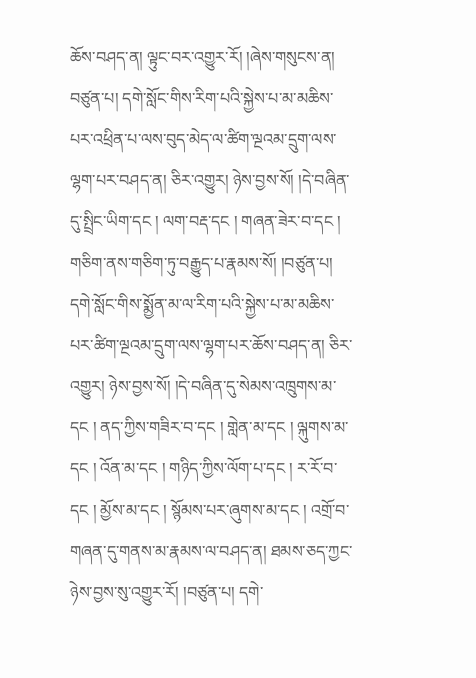ཆོས་བཤད་ན། ལྟུང་བར་འགྱུར་རོ། །ཞེས་གསུངས་ན། བཙུན་པ། དགེ་སློང་གིས་རིག་པའི་སྐྱེས་པ་མ་མཆིས་པར་འཕྲིན་པ་ལས་བུད་མེད་ལ་ཚིག་ལྔའམ་དྲུག་ལས་ལྷག་པར་བཤད་ན། ཅིར་འགྱུར། ཉེས་བྱས་སོ། །དེ་བཞིན་དུ་སྤྲིང་ཡིག་དང ། ལག་བརྡ་དང ། གཞན་ཟེར་བ་དང ། གཅིག་ནས་གཅིག་ཏུ་བརྒྱུད་པ་རྣམས་སོ། །བཙུན་པ། དགེ་སློང་གིས་སྨྱོན་མ་ལ་རིག་པའི་སྐྱེས་པ་མ་མཆིས་པར་ཚིག་ལྔའམ་དྲུག་ལས་ལྷག་པར་ཆོས་བཤད་ན། ཅིར་འགྱུར། ཉེས་བྱས་སོ། །དེ་བཞིན་དུ་སེམས་འཁྲུགས་མ་དང ། ནད་ཀྱིས་གཟིར་བ་དང ། གླེན་མ་དང ། ལྐུགས་མ་དང ། འོན་མ་དང ། གཉིད་ཀྱིས་ལོག་པ་དང ། ར་རོ་བ་དང ། མྱོས་མ་དང ། སྙོམས་པར་ཞུགས་མ་དང ། འགྲོ་བ་གཞན་དུ་གནས་མ་རྣམས་ལ་བཤད་ན། ཐམས་ཅད་ཀྱང་ཉེས་བྱས་སུ་འགྱུར་རོ། །བཙུན་པ། དགེ་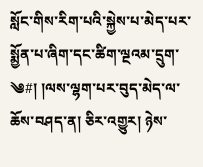སློང་གིས་རིག་པའི་སྐྱེས་པ་མེད་པར་སྨྱོན་པ་ཞིག་དང་ཚིག་ལྔའམ་དྲུག་
༄#། །ལས་ལྷག་པར་བུད་མེད་ལ་ཆོས་བཤད་ན། ཅིར་འགྱུར། ཉེས་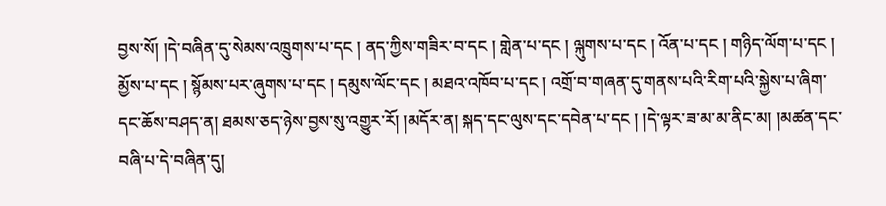བྱས་སོ། །དེ་བཞིན་དུ་སེམས་འཁྲུགས་པ་དང ། ནད་ཀྱིས་གཟིར་བ་དང ། གླེན་པ་དང ། ལྐུགས་པ་དང ། འོན་པ་དང ། གཉིད་ལོག་པ་དང ། མྱོས་པ་དང ། སྙོམས་པར་ཞུགས་པ་དང ། དམུས་ལོང་དང ། མཐའ་འཁོབ་པ་དང ། འགྲོ་བ་གཞན་དུ་གནས་པའི་རིག་པའི་སྐྱེས་པ་ཞིག་དང་ཆོས་བཤད་ན། ཐམས་ཅད་ཉེས་བྱས་སུ་འགྱུར་རོ། །མདོར་ན། སྐད་དང་ལུས་དང་དབེན་པ་དང ། །དེ་ལྟར་ཟ་མ་མ་ནིང་མ། །མཚན་དང་བཞི་པ་དེ་བཞིན་དུ།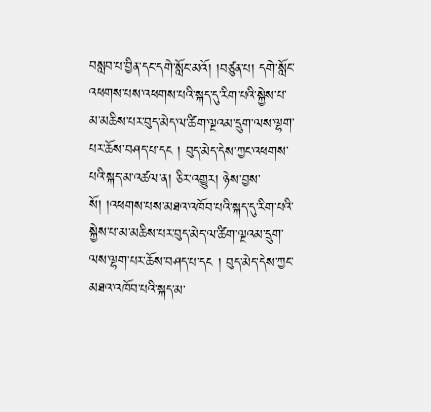བསླབ་པ་བྱིན་དང་དགེ་སློང་མའོ། །བཙུན་པ། དགེ་སློང་འཕགས་པས་འཕགས་པའི་སྐད་དུ་རིག་པའི་སྐྱེས་པ་མ་མཆིས་པར་བུད་མེད་ལ་ཚིག་ལྔའམ་དྲུག་ལས་ལྷག་པར་ཆོས་བཤད་པ་དང ། བུད་མེད་དེས་ཀྱང་འཕགས་པའི་སྐད་མ་འཚལ་ན། ཅིར་འགྱུར། ཉེས་བྱས་སོ། །འཕགས་པས་མཐའ་འཁོབ་པའི་སྐད་དུ་རིག་པའི་སྐྱེས་པ་མ་མཆིས་པར་བུད་མེད་ལ་ཚིག་ལྔའམ་དྲུག་ལས་ལྷག་པར་ཆོས་བཤད་པ་དང ། བུད་མེད་དེས་ཀྱང་མཐའ་འཁོབ་པའི་སྐད་མ་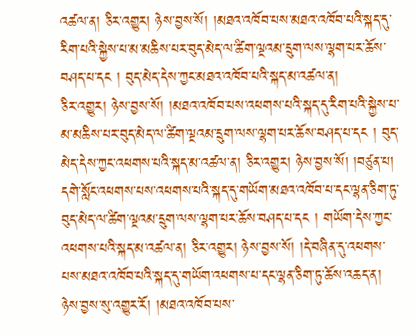འཚལ་ན། ཅིར་འགྱུར། ཉེས་བྱས་སོ། །མཐའ་འཁོབ་པས་མཐའ་འཁོབ་པའི་སྐད་དུ་རིག་པའི་སྐྱེས་པ་མ་མཆིས་པར་བུད་མེད་ལ་ཚིག་ལྔའམ་དྲུག་ལས་ལྷག་པར་ཆོས་བཤད་པ་དང ། བུད་མེད་དེས་ཀྱང་མཐའ་འཁོབ་པའི་སྐད་མ་འཚལ་ན།
ཅིར་འགྱུར། ཉེས་བྱས་སོ། །མཐའ་འཁོབ་པས་འཕགས་པའི་སྐད་དུ་རིག་པའི་སྐྱེས་པ་མ་མཆིས་པར་བུད་མེད་ལ་ཚིག་ལྔའམ་དྲུག་ལས་ལྷག་པར་ཆོས་བཤད་པ་དང ། བུད་མེད་དེས་ཀྱང་འཕགས་པའི་སྐད་མ་འཚལ་ན། ཅིར་འགྱུར། ཉེས་བྱས་སོ། །བཙུན་པ། དགེ་སློང་འཕགས་པས་འཕགས་པའི་སྐད་དུ་གཡོག་མཐའ་འཁོབ་པ་དང་ལྷན་ཅིག་ཏུ་བུད་མེད་ལ་ཚིག་ལྔའམ་དྲུག་ལས་ལྷག་པར་ཆོས་བཤད་པ་དང ། གཡོག་དེས་ཀྱང་འཕགས་པའི་སྐད་མ་འཚལ་ན། ཅིར་འགྱུར། ཉེས་བྱས་སོ། །དེ་བཞིན་དུ་འཕགས་པས་མཐའ་འཁོབ་པའི་སྐད་དུ་གཡོག་འཕགས་པ་དང་ལྷན་ཅིག་ཏུ་ཆོས་འཆད་ན། ཉེས་བྱས་སུ་འགྱུར་རོ། །མཐའ་འཁོབ་པས་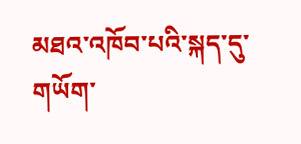མཐའ་འཁོབ་པའི་སྐད་དུ་གཡོག་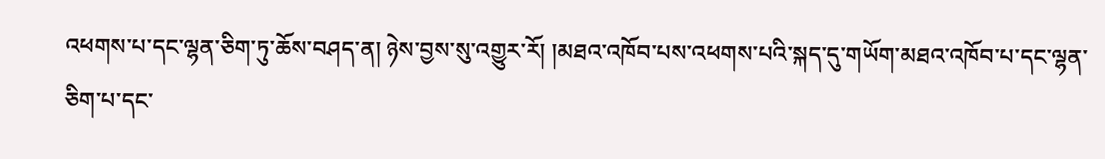འཕགས་པ་དང་ལྷན་ཅིག་ཏུ་ཆོས་བཤད་ན། ཉེས་བྱས་སུ་འགྱུར་རོ། །མཐའ་འཁོབ་པས་འཕགས་པའི་སྐད་དུ་གཡོག་མཐའ་འཁོབ་པ་དང་ལྷན་ཅིག་པ་དང་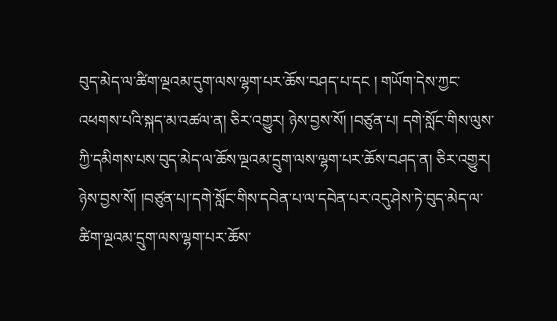བུད་མེད་ལ་ཚིག་ལྔའམ་དུག་ལས་ལྷག་པར་ཆོས་བཤད་པ་དང ། གཡོག་དེས་ཀྱང་འཕགས་པའི་སྐད་མ་འཚལ་ན། ཅིར་འགྱུར། ཉེས་བྱས་སོ། །བཙུན་པ། དགེ་སློང་གིས་ལུས་ཀྱི་དམིགས་པས་བུད་མེད་ལ་ཆོས་ལྔའམ་དྲུག་ལས་ལྷག་པར་ཆོས་བཤད་ན། ཅིར་འགྱུར། ཉེས་བྱས་སོ། །བཙུན་པ།་དགེ་སློང་གིས་དབེན་པ་ལ་དབེན་པར་འདུ་ཤེས་ཏེ་བུད་མེད་ལ་ཚིག་ལྔའམ་དྲུག་ལས་ལྷག་པར་ཆོས་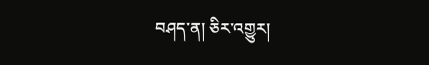བཤད་ན། ཅིར་འགྱུར།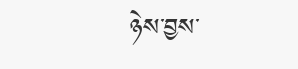ཉེས་བྱས་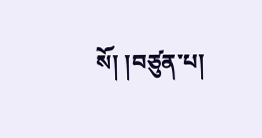སོ། །བཙུན་པ།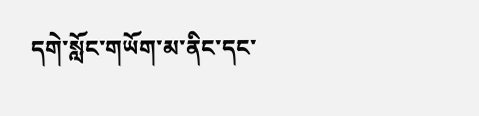དགེ་སློང་གཡོག་མ་ནིང་དང་